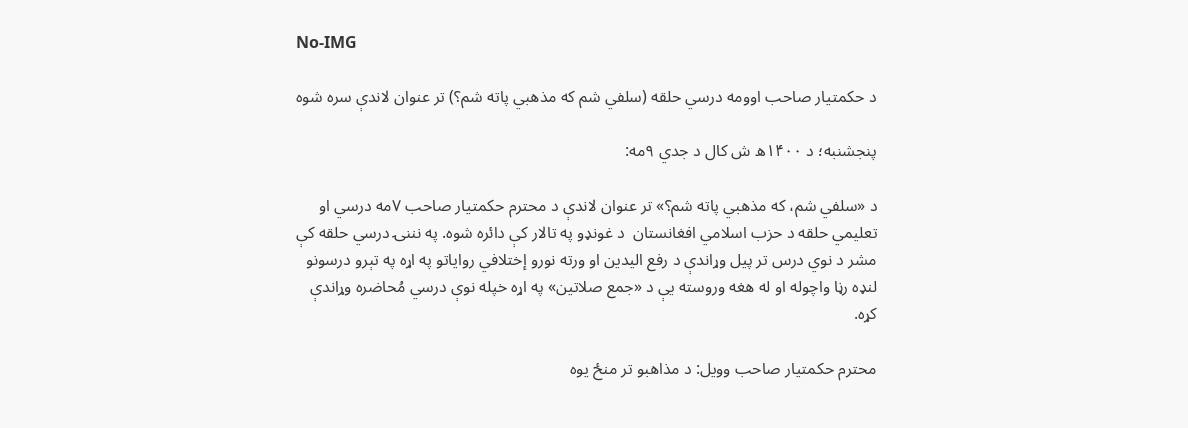No-IMG

د حکمتيار صاحب اوومه درسي حلقه (سلفي شم که مذهبي پاته شم؟) تر عنوان لاندې سره شوه

پنجشنبه؛ د ۱۴۰۰ھ ش کال د جدي ۹مه:

د «سلفي شم، که مذهبي پاته شم؟» تر عنوان لاندې د محترم حکمتيار صاحب ۷مه درسي او تعليمي حلقه د حزب اسلامي افغانستان  د غونډو په تالار کې دائره شوه. په نننۍ درسي حلقه کې مشر د نوي درس تر پيل وړاندې د رفع اليدين او ورته نورو إختلافي رواياتو په اړه په تېرو درسونو لنډه رڼا واچوله او له هغه وروسته يې د «جمع صلاتين» په اړه خپله نوې درسي مُحاضره وړاندې کړه.

محترم حکمتيار صاحب وويل: د مذاهبو تر منځ يوه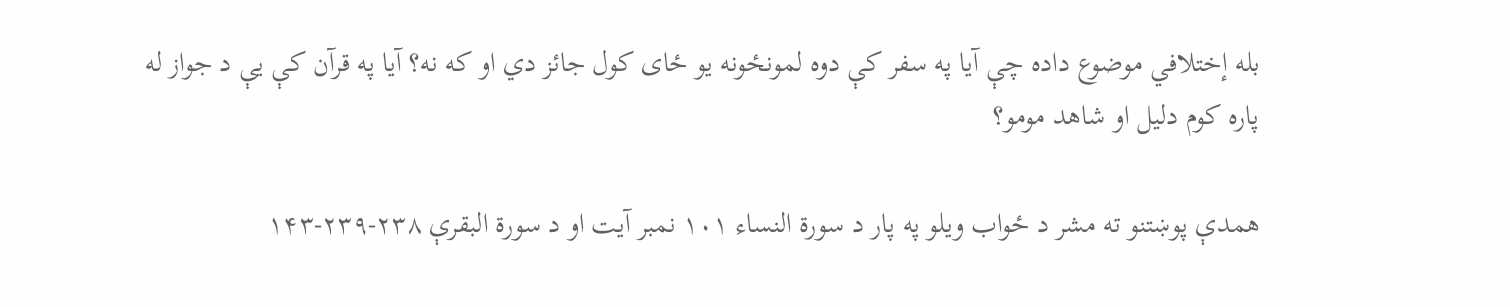بله إختلافي موضوع داده چې آيا په سفر کې دوه لمونځونه يو ځای کول جائز دي او که نه؟ آيا په قرآن کې يې د جواز له پاره کوم دليل او شاهد مومو؟

همدې پوښتنو ته مشر د ځواب ويلو په پار د سورة النساء ۱۰۱ نمبر آيت او د سورة البقرې ۲۳۸-۲۳۹-۱۴۳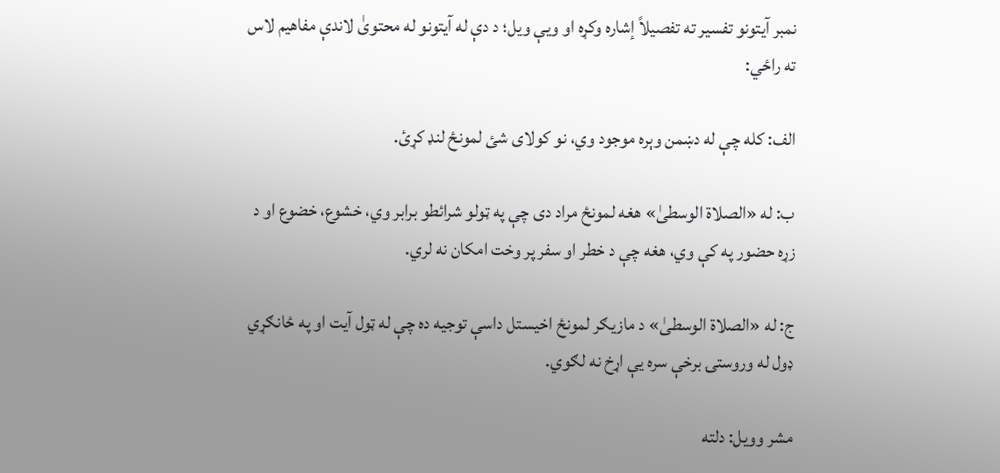نمبر آيتونو تفسير ته تفصيلاً إشاره وکړه او ويې ويل؛ د دې له آيتونو له محتویٰ لاندې مفاهيم لاس ته راځي:

الف: کله چې له دښمن وېره موجود وي، نو کولای شئ لمونځ لنډ کړئ.

ب: له «الصلاة الوسطیٰ» هغه لمونځ مراد دی چې په ټولو شرائطو برابر وي، خشوع، خضوع او د زړه حضور په کې وي، هغه چې د خطر او سفر پر وخت امکان نه لري.

ج: له «الصلاة الوسطیٰ» د مازيګر لمونځ اخيستل داسې توجيه ده چې له ټول آيت او په ځانګړي ډول له وروستۍ برخې سره يې اړخ نه لګوي.

مشر وويل: دلته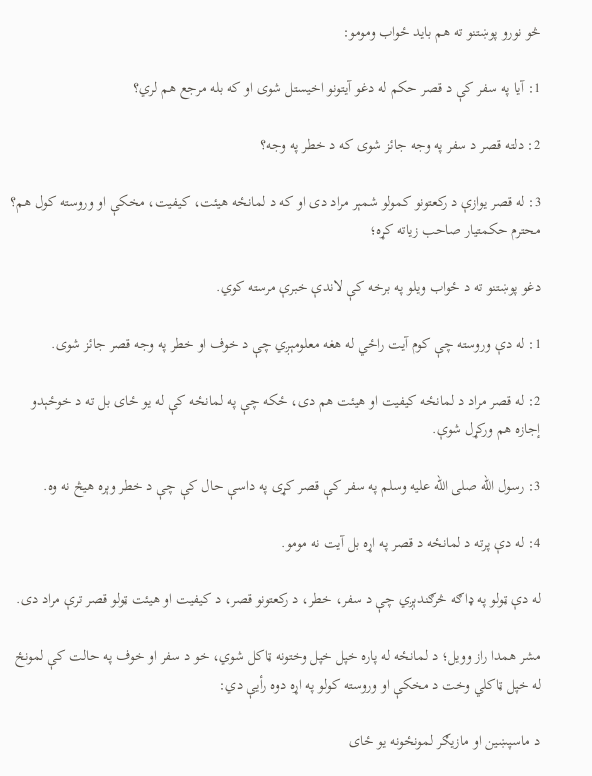څو نورو پوښتنو ته هم بايد ځواب ومومو:

1: آيا په سفر کې د قصر حکم له دغو آيتونو اخيستل شوی او که بله مرجع هم لري؟

2: دلته قصر د سفر په وجه جائز شوی که د خطر په وجه؟

3: له قصر يوازې د رکعتونو کمولو شمېر مراد دی او که د لمانځه هيئت، کيفيت، مخکې او وروسته کول هم؟ محترم حکمتيار صاحب زياته کړه؛

دغو پوښتنو ته د ځواب ويلو په برخه کې لاندې خبرې مرسته کوي.

1: له دې وروسته چې کوم آيت راځي له هغه معلومېږي چې د خوف او خطر په وجه قصر جائز شوی.

2: له قصر مراد د لمانځه کيفيت او هيئت هم دی، ځکه چې په لمانځه کې له يو ځای بل ته د خوځېدو إجازه هم ورکړل شوې.

3: رسول الله صلی الله عليه وسلم په سفر کې قصر کړی په داسې حال کې چې د خطر وېره هيڅ نه وه.

4: له دې پرته د لمانځه د قصر په اړه بل آيت نه مومو.

له دې ټولو په ډاګه څرګندېږي چې د سفر، خطر، د رکعتونو قصر، د کيفيت او هيئت ټولو قصر ترې مراد دی.

مشر همدا راز وويل؛ د لمانځه له پاره خپل خپل وختونه ټاکل شوي، خو د سفر او خوف په حالت کې لمونځ له خپل ټاکلي وخت د مخکې او وروسته کولو په اړه دوه رأيې دي:

د ماسپښين او مازيګر لمونځونه يو ځای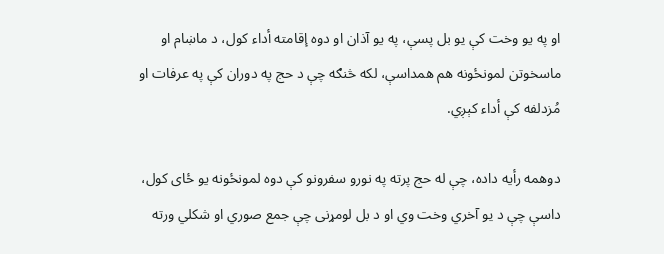او په يو وخت کې يو بل پسې، په يو آذان او دوه إقامته أداء کول، د ماښام او ماسخوتن لمونځونه هم همداسې، لکه څنګه چې د حج په دوران کې په عرفات او مُزدلفه کې أداء کېږي.

دوهمه رأيه داده، چې له حج پرته په نورو سفرونو کې دوه لمونځونه يو ځای کول، داسې چې د يو آخري وخت وي او د بل لومړنی چې جمع صوري او شکلي ورته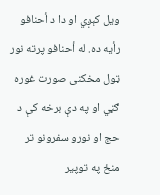ويل کېږي او دا د أحنافو رأيه ده. له أحنافو پرته نور ټول مخکنی صورت غوره ګڼي او په دې برخه کې د حج او نورو سفرونو تر منځ په توپير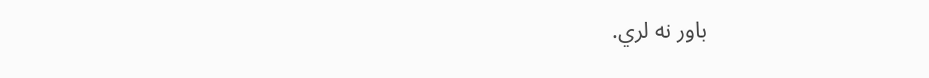باور نه لري.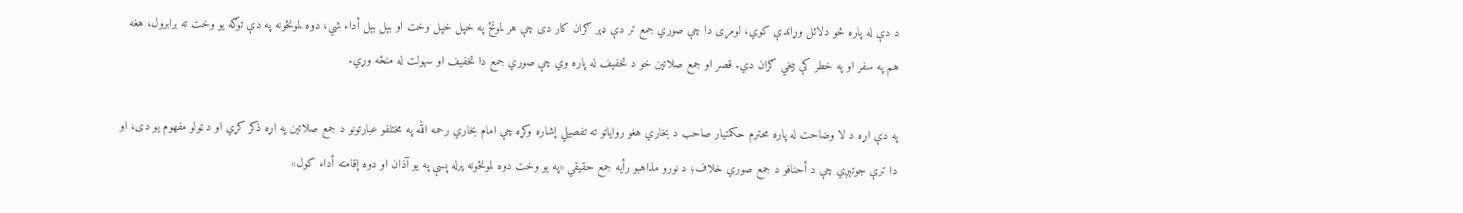د دې له پاره څو دلائل وړاندې کوي، لومړی دا چې صوري جمع تر دې ډېر ګران کار دی چې هر لمونځ په خپل خپل وخت او بېل بېل أداء شي، دوه لمونځونه په دې توګه يو وخت ته برابرول، هغه هم په سفر او په خطر کې بيخي ګران دي. قصر او جمع صلاتين خو د تخفيف له پاره وي چې صوري جمع دا تخفيف او سهولت له منځه وړي.

په دې اړه د لا وضاحت له پاره محترم حکمتيار صاحب د بخاري هغو رواياتو ته تفصيلي إشاره وکړه چې امام بخاري رحمه الله په مختلفو عبارتونو د جمع صلاتين په اړه ذکر کړي او د ټولو مفهوم يو دی، او دا ترې جوتېږي چې د أحنافو د جمع صوري خلاف؛ د نورو مذاهبو رأيه جمع حقيقي «په يو وخت دوه لمونځونه پرله پسې په يو آذان او دوه إقامته أداء کول»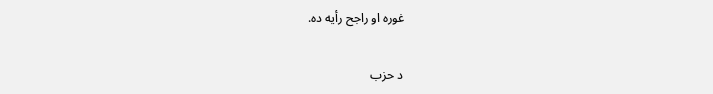غوره او راجح رأيه ده.

د حزب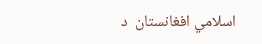اسلامي افغانستان  د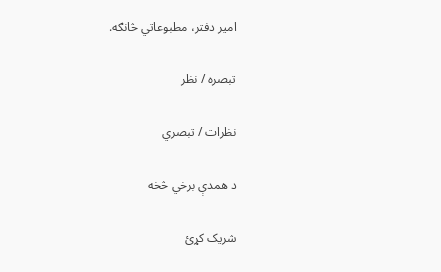امير دفتر، مطبوعاتي څانګه.

تبصره / نظر

نظرات / تبصري

د همدې برخي څخه

شریک کړئ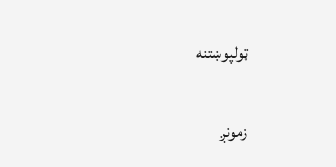ټولپوښتنه

زمونږ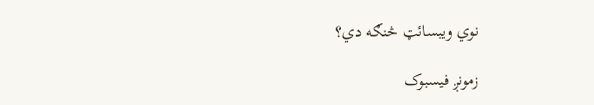نوي ویبسائټ څنګه دي؟

زمونږ فيسبوک